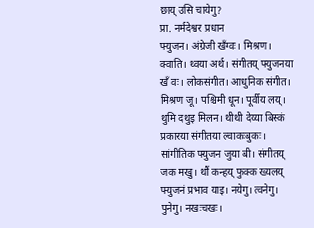छाय् उसि चायेगु?
प्रा. नर्मदेश्वर प्रधान
फ्युजन। अंग्रेजी खँग्वः। मिश्रण। क्वाति। थ्वया अर्थ। संगीतय् फ्युजनया खँ वः। लोकसंगीत। आधुनिक संगीत। मिश्रण जू। पश्चिमी धून। पूर्वीय लय्। थुमि दथुइ मिलन। थीथी देय्या बिस्कं प्रकारया संगीतया ल्वाकःबुकः। सांगीतिक फ्युजन जुया बी। संगीतय् जक मखु। थौं कन्हय् फुक्क ख्यलय् फ्युजनं प्रभाव याइ। नयेगु। त्वनेगु। पुनेगु। नखःचखः।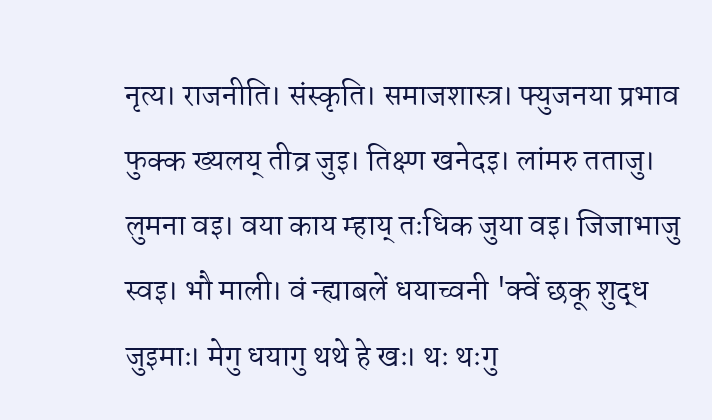नृत्य। राजनीति। संस्कृति। समाजशास्त्र। फ्युजनया प्रभाव फुक्क ख्यलय् तीव्र जुइ। तिक्ष्ण खनेदइ। लांमरु तताजु। लुमना वइ। वया काय म्हाय् तःधिक जुया वइ। जिजाभाजु स्वइ। भौ माली। वं न्ह्याबलें धयाच्वनी 'क्वें छकू शुद्ध जुइमाः। मेगु धयागु थथे हे खः। थः थःगु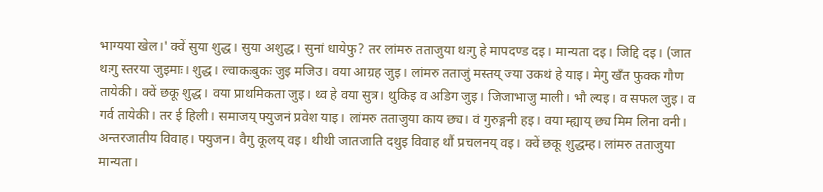भाग्यया खेल।' क्वें सुया शुद्ध। सुया अशुद्ध। सुनां धायेफु? तर लांमरु तताजुया थःगु हे मापदण्ड दइ। मान्यता दइ। जिद्दि दइ। (जात थःगु स्तरया जुइमाः। शुद्ध। ल्वाकःबुकः जुइ मजिउ। वया आग्रह जुइ। लांमरु तताजुं मस्तय् ज्या उकथं हे याइ। मेगु खँत फुक्क गौण तायेकी। क्वें छकू शुद्ध। वया प्राथमिकता जुइ। थ्व हे वया सुत्र। थुकिइ व अडिग जुइ। जिजाभाजु माली। भौ ल्यइ। व सफल जुइ। व गर्व तायेकी। तर ई हिली। समाजय् फ्युजनं प्रवेश याइ। लांमरु तताजुया काय छ्य। वं गुरुङ्गनी हइ। वया म्ह्याय् छ्य मिम लिना वनी। अन्तरजातीय विवाह। फ्युजन। वैगु कूलय् वइ। थीथी जातजाति दथुइ विवाह थौं प्रचलनय् वइ। क्वें छकू शुद्धम्ह। लांमरु तताजुया मान्यता।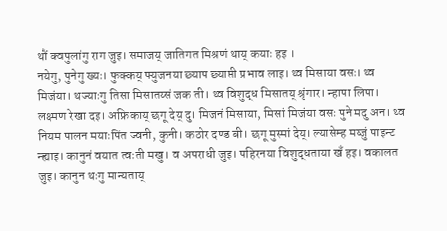थौं क्वपुलांगु राग जुइ। समाजय् जातिगत मिश्रणं थाय् कयाः हइ ।
नयेगु, पुनेगु ख्यः। फुक्कय् फ्युजनया छ्याप छ्याप्ती प्रभाव लाइ। थ्व मिसाया वसः। थ्व मिजंया। थज्याःगु तिसा मिसातय्सं जक ती। थ्व विशुद्ध मिसातय् श्रृंगार। न्हापा लिपा। लक्ष्मण रेखा दइ। अफ्रिकाय् छगू देय् दु। मिजनं मिसाया, मिसां मिजंया वसः पुने मदु अन। थ्व नियम पालन मयाःपिंत ज्वनी, कुनी। कठोर दण्ड बी। छगू मुस्मां देय्। ल्यासेम्ह मय्जुं पाइन्ट न्ह्याइ। कानुनं वयात त्वःती मखु। व अपराधी जुइ। पहिरनया विशुद्धताया खँ हइ। वकालत जुइ। कानुन थःगु मान्यताय्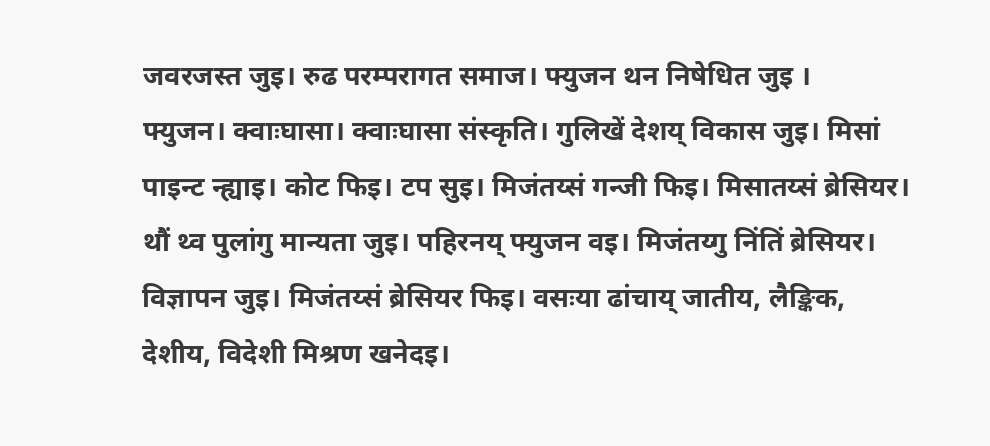जवरजस्त जुइ। रुढ परम्परागत समाज। फ्युजन थन निषेधित जुइ ।
फ्युजन। क्वाःघासा। क्वाःघासा संस्कृति। गुलिखें देशय् विकास जुइ। मिसां पाइन्ट न्ह्याइ। कोट फिइ। टप सुइ। मिजंतय्सं गन्जी फिइ। मिसातय्सं ब्रेसियर। थौं थ्व पुलांगु मान्यता जुइ। पहिरनय् फ्युजन वइ। मिजंतय्गु निंतिं ब्रेसियर। विज्ञापन जुइ। मिजंतय्सं ब्रेसियर फिइ। वसःया ढांचाय् जातीय, लैङ्किक, देशीय, विदेशी मिश्रण खनेदइ।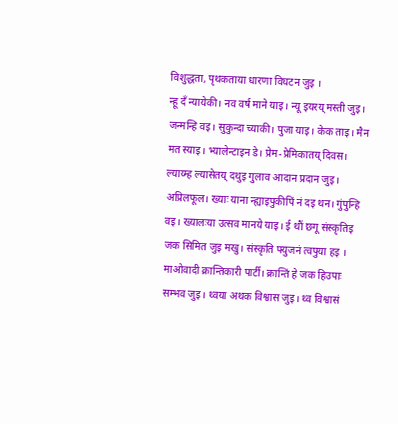विशुद्धता, पृथकताया धारणा विघटन जुइ ।
न्हू दँ न्यायेकी। नव वर्ष माने याइ। न्यू इयरय् मस्ती जुइ। जन्मन्हि वइ। सुकुन्दा च्याकी। पुजा याइ। केक ताइ। मैन मत स्याइ। भ्यालेन्टाइन डे। प्रेम-प्रेमिकातय् दिवस। ल्याय्म्ह ल्यासेतय् दथुइ गुलाव आदान प्रदान जुइ। अप्रिलफूल। ख्याः याना न्ह्याइपुकीपिं नं दइ थन। गुंपुन्हि वइ। ख्यालःया उत्सव मानये याइ। ई थौं छगू संस्कृतिइ जक सिमित जुइ मखु। संस्कृति फ्युजनं त्वपुया हइ ।
माओवादी क्रान्तिकारी पार्टी। क्रान्तिं हे जक हिउपाः सम्भव जुइ। थ्वया अथक विश्वास जुइ। थ्व विश्वासं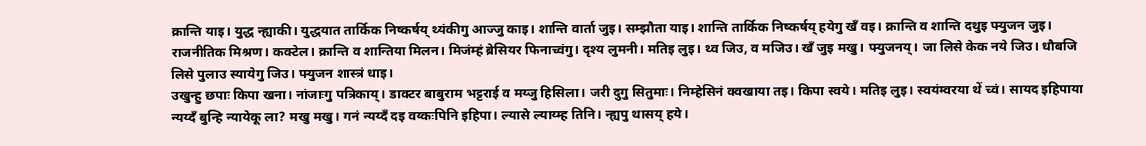क्रान्ति याइ। युद्ध न्ह्याकी। युद्धयात तार्किक निष्कर्षय् थ्यंकीगु आज्जु काइ। शान्ति वार्ता जुइ। सम्झौता याइ। शान्ति तार्किक निष्कर्षय् हयेगु खँ वइ। क्रान्ति व शान्ति दथुइ फ्युजन जुइ। राजनीतिक मिश्रण। कक्टेल। क्रान्ति व शान्तिया मिलन। मिजंम्हं ब्रेसियर फिनाच्वंगु। दृश्य लुमनी। मतिइ लुइ। थ्व जिउ, व मजिउ। खँ जुइ मखु। फ्युजनय्। जा लिसे केक नये जिउ। धौबजि लिसे पुलाउ स्यायेगु जिउ। फ्युजन शास्त्रं धाइ।
उखुन्हु छपाः किपा खना। नांजाःगु पत्रिकाय्। डाक्टर बाबुराम भट्टराई व मय्जु हिसिला। जरी दुगु सितुमाः। निम्हेसिनं क्वखाया तइ। किपा स्वये। मतिइ लुइ। स्वयंम्वरया थें च्वं। सायद इहिपाया न्यय्दँ बुन्हि न्यायेकू ला? मखु मखु। गनं न्यय्दँ दइ वय्कःपिनि इहिपा। ल्यासे ल्याय्म्ह तिनि। न्ह्यपु थासय् हये।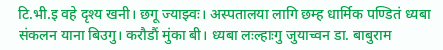टि.भी.इ वहे दृश्य खनी। छगू ज्याझ्वः। अस्पतालया लागि छम्ह धार्मिक पण्डितं ध्यबा संकलन याना बिउगु। करौडौं मुंका बी। ध्यबा लःल्हाःगु जुयाच्वन डा. बाबुराम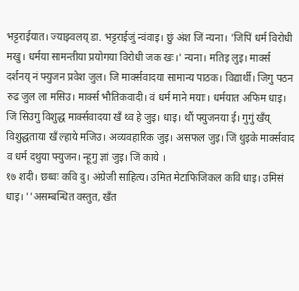भट्टराईयात। ज्याझ्वलय् डा. भट्टराईजुं न्वंवाइ। छुं अंश जिं न्यना। 'जिपिं धर्म विरोधी मखु। धर्मया सामन्तीया प्रयोगया विरोधी जक खः।' न्यना। मतिइ लुइ। मार्क्स दर्शनय् नं फ्युजन प्रवेश जुल। जि मार्क्सवादया सामान्य पाठक। विद्यार्थी। जिगु पठन रुढ जुल ला मसिउ। मार्क्स भौतिकवादी। वं धर्म माने मयाः। धर्मयात अफिम धाइ। जिं सिउगु विशुद्ध मार्क्सवादया खँ थ्व हे जुइ। धाइ। थौं फ्युजनया ई। गुगुं खँय् विशुद्धताया खँ ल्हाये मजिउ। अव्यवहारिक जुइ। असफल जुइ। जिं थुइके मार्क्सवाद व धर्म दथुया फ्युजन। न्हूगु ज्ञां जुइ। जिं काये ।
१७ शदी। छथ्वः कवि दु। अंग्रेजी साहित्य। उमित मेटाफिजिकल कवि धाइ। उमिसं धाइ। ''असम्बन्धित वस्तुत, खँत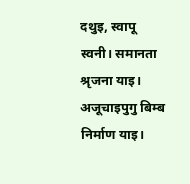दथुइ, स्वापू स्वनी। समानता श्रृजना याइ। अजूचाइपुगु बिम्ब निर्माण याइ।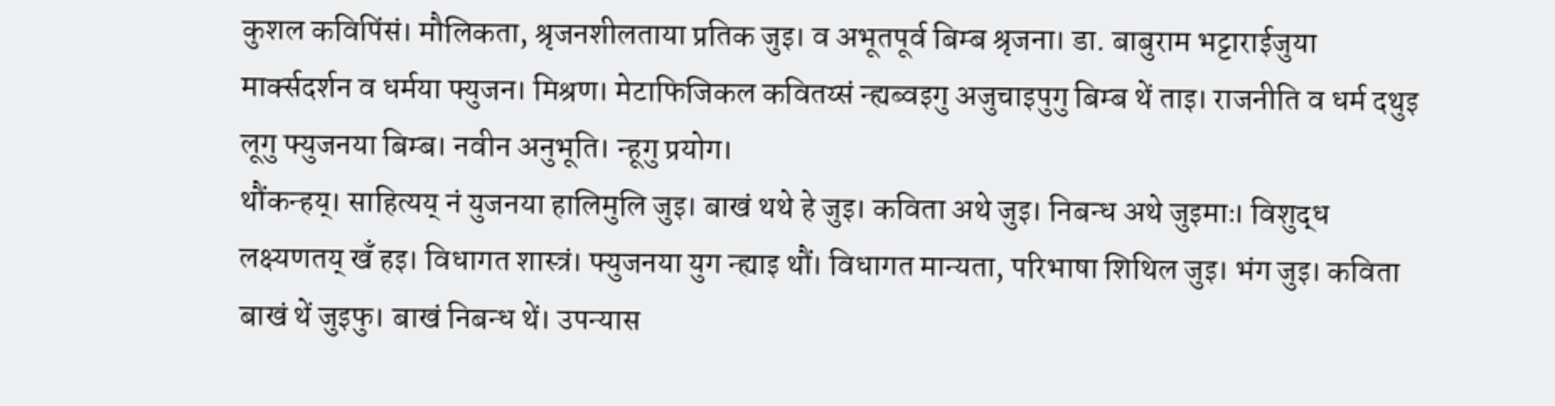कुशल कविपिंसं। मौलिकता, श्रृजनशीलताया प्रतिक जुइ। व अभूतपूर्व बिम्ब श्रृजना। डा. बाबुराम भट्टाराईजुया मार्क्सदर्शन व धर्मया फ्युजन। मिश्रण। मेटाफिजिकल कवितय्सं न्ह्यब्वइगु अजुचाइपुगु बिम्ब थें ताइ। राजनीति व धर्म दथुइ लूगु फ्युजनया बिम्ब। नवीन अनुभूति। न्हूगु प्रयोग।
थौंकन्हय्। साहित्यय् नं युजनया हालिमुलि जुइ। बाखं थथे हे जुइ। कविता अथे जुइ। निबन्ध अथे जुइमाः। विशुद्ध लक्ष्यणतय् खँ हइ। विधागत शास्त्रं। फ्युजनया युग न्ह्याइ थौं। विधागत मान्यता, परिभाषा शिथिल जुइ। भंग जुइ। कविता बाखं थें जुइफु। बाखं निबन्ध थें। उपन्यास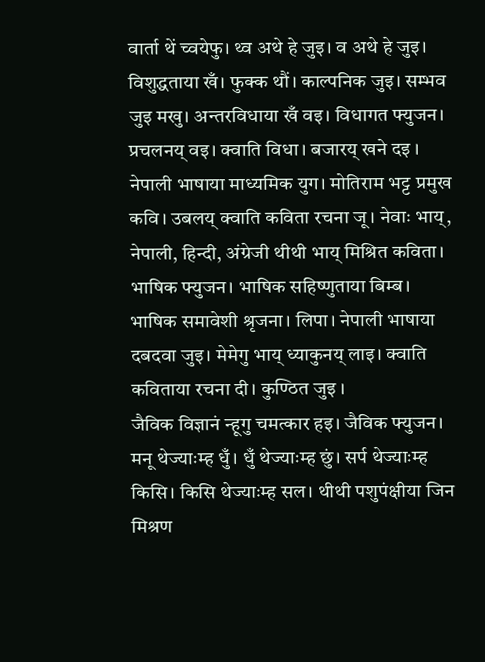वार्ता थें च्वयेफु। थ्व अथे हे जुइ। व अथे हे जुइ। विशुद्धताया खँ। फुक्क थौं। काल्पनिक जुइ। सम्भव जुइ मखु। अन्तरविधाया खँ वइ। विधागत फ्युजन। प्रचलनय् वइ। क्वाति विधा। बजारय् खने दइ ।
नेपाली भाषाया माध्यमिक युग। मोतिराम भट्ट प्रमुख कवि। उबलय् क्वाति कविता रचना जू। नेवाः भाय्, नेपाली, हिन्दी, अंग्रेजी थीथी भाय् मिश्रित कविता। भाषिक फ्युजन। भाषिक सहिष्णुताया बिम्ब। भाषिक समावेशी श्रृजना। लिपा। नेपाली भाषाया दबदवा जुइ। मेमेगु भाय् ध्याकुनय् लाइ। क्वाति कविताया रचना दी। कुण्ठित जुइ ।
जैविक विज्ञानं न्हूगु चमत्कार हइ। जैविक फ्युजन। मनू थेज्याःम्ह धुँ। धुँ थेज्याःम्ह छुं। सर्प थेज्याःम्ह किसि। किसि थेज्याःम्ह सल। थीथी पशुपंक्षीया जिन मिश्रण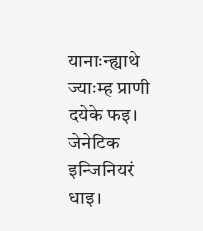यानाःन्ह्याथे ज्याःम्ह प्राणी दयेके फइ। जेनेटिक इन्जिनियरं धाइ।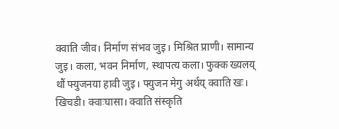क्वाति जीव। निर्माण संभव जुइ। मिश्रित प्राणी। सामान्य जुइ। कला, भवन निर्माण, स्थापत्य कला। फुक्क ख्यलय् थौं फ्युजनया हावी जुइ। फ्युजन मेगु अर्थय् क्वाति खः। खिचडी। क्वाःघासा। क्वाति संस्कृति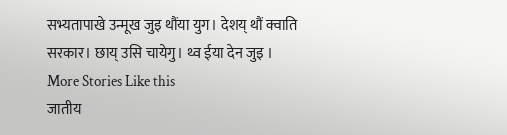सभ्यतापाखे उन्मूख जुइ थौंया युग। देशय् थौं क्वाति सरकार। छाय् उसि चायेगु। थ्व ईया देन जुइ ।
More Stories Like this
जातीय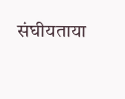संघीयताया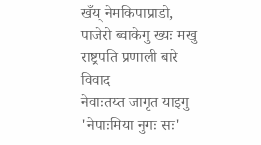खँय् नेमकिपाप्राडो, पाजेरो ब्वाकेगु ख्यः मखु
राष्ट्रपति प्रणाली बारे विवाद
नेवाःतय्त जागृत याइगु 'नेपाःमिया नुगः सः'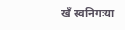खँ स्वनिगःया